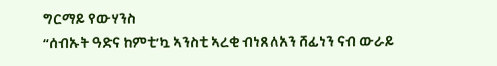ግርማይ የውሃንስ
“ሰብኡት ዓድና ከምቲ’ኳ ኣንስቲ ኣረቂ ብነጸለአን ሸፊነን ናብ ውራይ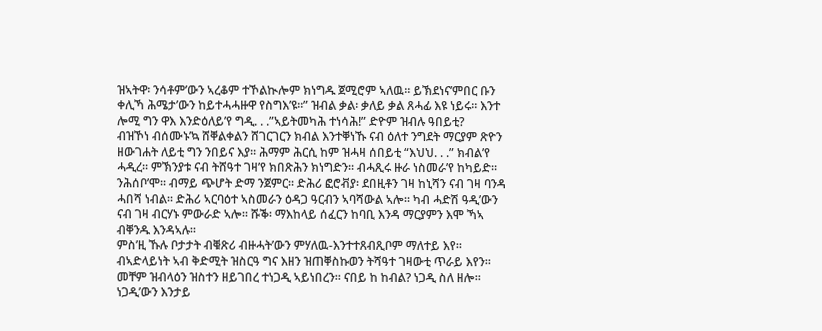ዝኣትዋ፡ ንሳቶም’ውን ኣረቆም ተኾልኲሎም ክነግዱ ጀሚሮም ኣለዉ። ይኽደነና’ምበር ቡን ቀሊኻ ሕሜታ’ውን ከይተሓሓዙዋ የስግእ’ዩ።” ዝብል ቃል፡ ቃለይ ቃል ጸሓፊ እዩ ነይሩ። እንተ ሎሚ ግን ዋእ እንድዕለይ’የ ግዲ. . .”ኣይትመካሕ ተነሳሕ!” ድዮም ዝብሉ ዓበይቲ?
ብዝኾነ ብሰሙኑ’ኳ ሸቐልቀልን ሸገርገርን ክብል እንተቐነኹ ናብ ዕለተ ንግደት ማርያም ጽዮን ዘውገሐት ለይቲ ግን ንበይና እያ። ሕማም ሕርሲ ከም ዝሓዛ ሰበይቲ “እህህ. . .” ክብል’የ ሓዲረ። ምኽንያቱ ናብ ትሸዓተ ገዛ’የ ክበጽሕን ክነግድን። ብሓጺሩ ዙራ ነስመራ’የ ከካይድ።
ንሕሰቦ’ሞ። ብማይ ጭሆት ድማ ንጀምር። ድሕሪ ፎሮቭያ፡ ደበዚቶን ገዛ ከኒሻን ናብ ገዛ ባንዳ ሓበሻ ነብል። ድሕሪ ኣርባዕተ ኣስመራን ዕዳጋ ዓርብን ኣባሻውል ኣሎ። ካብ ሓድሽ ዓዲ’ውን ናብ ገዛ ብርሃኑ ምውራድ ኣሎ። ሹቕ፡ ማእከላይ ሰፈርን ከባቢ እንዳ ማርያምን እሞ ኻኣ ብቐንዱ እንዳኣሉ።
ምስ’ዚ ኹሉ ቦታታት ብቑጽሪ ብዙሓት’ውን ምሃለዉ-እንተተጸብጺቦም ማለተይ እየ። ብኣድላይነት ኣብ ቅድሚት ዝስርዓ ግና እዘን ዝጠቐስኩወን ትሻዓተ ገዛውቲ ጥራይ እየን።
መቸም ዝብላዕን ዝስተን ዘይገበረ ተነጋዲ ኣይነበረን። ናበይ ከ ከብል? ነጋዲ ስለ ዘሎ። ነጋዲ’ውን እንታይ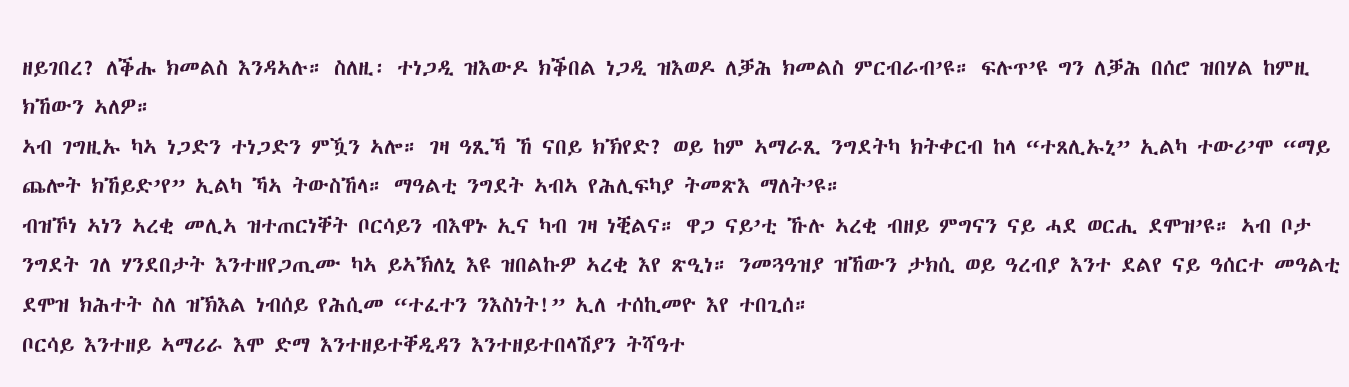ዘይገበረ? ለቕሑ ክመልስ እንዳኣሉ። ስለዚ፡ ተነጋዲ ዝእውዶ ክቕበል ነጋዲ ዝእወዶ ለቓሕ ክመልስ ምርብራብ’ዩ። ፍሉጥ’ዩ ግን ለቓሕ በሰሮ ዝበሃል ከምዚ ክኸውን ኣለዎ።
ኣብ ገግዚኡ ካኣ ነጋድን ተነጋድን ምዃን ኣሎ። ገዛ ዓጺኻ ኸ ናበይ ክኽየድ? ወይ ከም ኣማራጺ ንግደትካ ክትቀርብ ከላ “ተጸሊኡኒ” ኢልካ ተውሪ’ሞ “ማይ ጨሎት ክኸይድ’የ” ኢልካ ኻኣ ትውስኸላ። ማዓልቲ ንግደት ኣብኣ የሕሊፍካያ ትመጽእ ማለት’ዩ።
ብዝኾነ ኣነን ኣረቂ መሊኣ ዝተጠርነቐት ቦርሳይን ብእዋኑ ኢና ካብ ገዛ ነቒልና። ዋጋ ናይ’ቲ ኹሉ ኣረቂ ብዘይ ምግናን ናይ ሓደ ወርሒ ደሞዝ’ዩ። ኣብ ቦታ ንግደት ገለ ሃንደበታት እንተዘየጋጢሙ ካኣ ይኣኽለኒ እዩ ዝበልኩዎ ኣረቂ እየ ጽዒነ። ንመጓዓዝያ ዝኸውን ታክሲ ወይ ዓረብያ እንተ ደልየ ናይ ዓሰርተ መዓልቲ ደሞዝ ክሕተት ስለ ዝኽእል ነብሰይ የሕሲመ “ተፈተን ንእስነት!” ኢለ ተሰኪመዮ እየ ተበጊሰ።
ቦርሳይ እንተዘይ ኣማሪራ እሞ ድማ እንተዘይተቐዲዳን እንተዘይተበላሽያን ትሻዓተ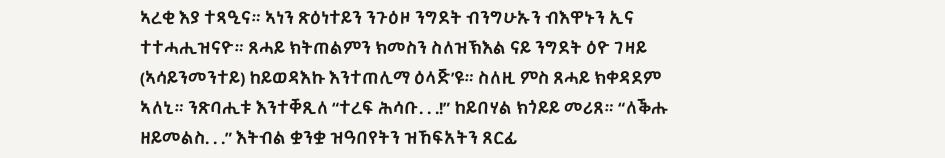ኣረቂ እያ ተጻዒና። ኣነን ጽዕነተይን ንጉዕዞ ንግደት ብንግሁኡን ብእዋኑን ኢና ተተሓሒዝናዮ። ጸሓይ ክትጠልምን ክመስን ስለዝኽእል ናይ ንግደት ዕዮ ገዛይ (ኣሳይንመንተይ) ከይወዳእኩ እንተጠሊማ ዕላጅ’ዩ። ስለዚ ምስ ጸሓይ ክቀዳደም ኣለኒ። ንጽባሒቱ እንተቐጺለ “ተረፍ ሕሳቡ. . .!” ከይበሃል ክጎይይ መሪጸ። “ለቕሑ ዘይመልስ. . .” እትብል ቋንቋ ዝዓበየትን ዝኸፍአትን ጸርፊ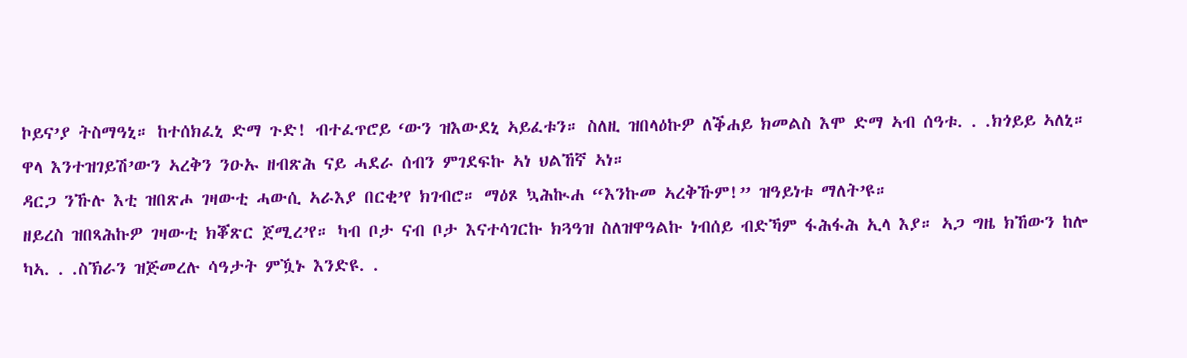ኮይና’ያ ትስማዓኒ። ከተሰክፈኒ ድማ ጉድ! ብተፈጥሮይ ‘ውን ዝእውደኒ ኣይፈቱን። ስለዚ ዝበላዕኩዎ ለቕሐይ ክመልስ እሞ ድማ ኣብ ሰዓቱ. . .ክጎይይ ኣለኒ። ዋላ እንተዝገይሽ’ውን ኣረቅን ንዑኡ ዘብጽሕ ናይ ሓደራ ሰብን ምገደፍኩ ኣነ ህልኸኛ ኣነ።
ዳርጋ ንኹሉ እቲ ዝበጽሖ ገዛውቲ ሓውሲ ኣራእያ በርቂ’የ ክገብሮ። ማዕጾ ኳሕኲሐ “እንኩመ ኣረቅኹም!” ዝዓይነቱ ማለት’ዩ።
ዘይረስ ዝበጻሕኩዎ ገዛውቲ ክቖጽር ጀሚረ’የ። ካብ ቦታ ናብ ቦታ እናተሳገርኩ ክጓዓዝ ስለዝዋዓልኩ ነብሰይ ብድኻም ፋሕፋሕ ኢላ እያ። ኣጋ ግዜ ክኸውን ከሎ ካኣ. . .ስኽራን ዝጅመረሉ ሳዓታት ምዃኑ እንድዩ. .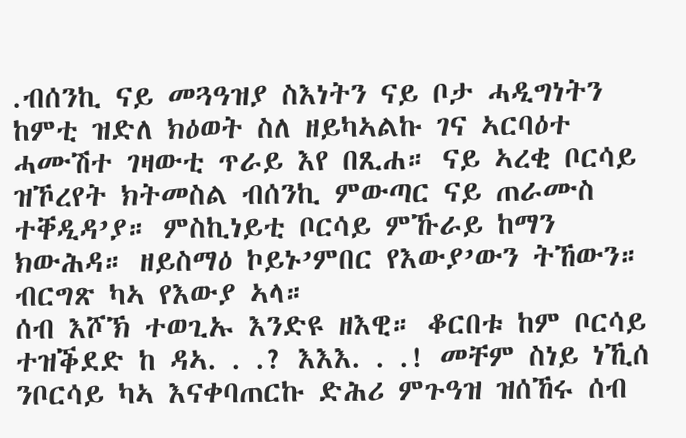.ብሰንኪ ናይ መጓዓዝያ ስእነትን ናይ ቦታ ሓዲግነትን ከምቲ ዝድለ ክዕወት ስለ ዘይካኣልኩ ገና ኣርባዕተ ሓሙሽተ ገዛውቲ ጥራይ እየ በጺሐ። ናይ ኣረቂ ቦርሳይ ዝኾረየት ክትመስል ብሰንኪ ምውጣር ናይ ጠራሙስ ተቐዲዳ’ያ። ምስኪነይቲ ቦርሳይ ምኹራይ ከማን ክውሕዳ። ዘይስማዕ ኮይኑ’ምበር የእውያ’ውን ትኸውን። ብርግጽ ካኣ የእውያ ኣላ።
ሰብ እሾኽ ተወጊኡ እንድዩ ዘእዊ። ቆርበቱ ከም ቦርሳይ ተዝቕደድ ከ ዳኣ. . .? እእእ. . .! መቸም ስነይ ነኺሰ ንቦርሳይ ካኣ እናቀባጠርኩ ድሕሪ ምጉዓዝ ዝሰኸሩ ሰብ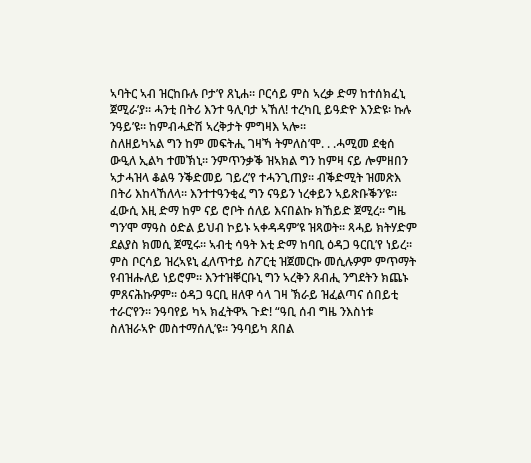ኣባትር ኣብ ዝርከቡሉ ቦታ’የ ጸኒሐ። ቦርሳይ ምስ ኣረቃ ድማ ከተሰክፈኒ ጀሚራ’ያ። ሓንቲ በትሪ እንተ ዓሊባታ ኣኸለ! ተረካቢ ይዓድዮ እንድዩ፡ ኩሉ ንዓይ’ዩ። ከምብሓድሽ ኣረቅታት ምግዛእ ኣሎ።
ስለዘይካኣል ግን ከም መፍትሒ ገዛኻ ትምለስ’ሞ. . .ሓሚመ ደቂሰ ውዒለ ኢልካ ተመኽኒ። ንምጥንቃቕ ዝኣክል ግን ከምዛ ናይ ሎምዘበን ኣታሓዝላ ቆልዓ ንቕድመይ ገይረ’የ ተሓንጊጠያ። ብቕድሚት ዝመጽእ በትሪ እከላኸለላ። እንተተዓንቂፈ ግን ናዓይን ነረቀይን ኣይጽቡቕን’ዩ።
ፈውሲ እዚ ድማ ከም ናይ ሮቦት ሰለይ እናበልኩ ክኸይድ ጀሚረ። ግዜ ግን’ሞ ማዓስ ዕድል ይህብ ኮይኑ ኣቀዳዳም’ዩ ዝጻወት። ጻሓይ ክትሃድም ደልያስ ክመሲ ጀሚሩ። ኣብቲ ሳዓት እቲ ድማ ከባቢ ዕዳጋ ዓርቢ’የ ነይረ።
ምስ ቦርሳይ ዝረኣዩኒ ፈለጥተይ ስፖርቲ ዝጀመርኩ መሲሉዎም ምጥማት የብዝሑለይ ነይሮም። እንተዝቐርቡኒ ግን ኣረቅን ጸብሒ ንግደትን ክጨኑ ምጸናሕኩዎም። ዕዳጋ ዓርቢ ዘለዋ ሳላ ገዛ ኽራይ ዝፈልጣና ሰበይቲ ተራር’የን። ንዓባየይ ካኣ ክፈትዋኣ ጉድ! “ዓቢ ሰብ ግዜ ንእስነቱ ስለዝራኣዮ መስተማሰሊ’ዩ። ንዓባይካ ጸበል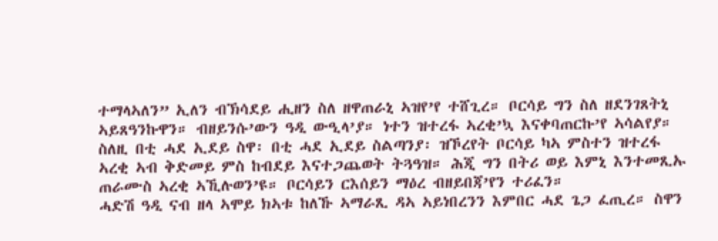ተማላኣለን” ኢለን ብኽሳደይ ሒዘን ስለ ዘዋጠራኒ ኣዝየ’የ ተሸጊረ። ቦርሳይ ግን ስለ ዘደንገጸትኒ ኣይጸዓንኩዋን። ብዘይንሱ’ውን ዓዲ ውዒላ’ያ። ነተን ዝተረፋ ኣረቂ’ኳ እናቀባጠርኩ’የ ኣሳልየያ። ስለዚ በቲ ሓደ ኢደይ ስዋ፡ በቲ ሓደ ኢደይ ስልጣንያ፡ ዝኾረየት ቦርሳይ ካኣ ምስተን ዝተረፋ ኣረቂ ኣብ ቅድመይ ምስ ከብደይ እናተጋጨወት ትጓዓዝ። ሕጂ ግን በትሪ ወይ እምኒ እንተመጺኡ ጠራሙስ ኣረቂ ኣኺሉወን’ዩ። ቦርሳይን ርእሰይን ማዕረ ብዘይበጃ’የን ተሪፈን።
ሓድሽ ዓዲ ናብ ዘላ ኣሞይ ክኣቱ ከለኹ ኣማራጺ ዳኣ ኣይነበረንን እምበር ሓደ ጌጋ ፈጢረ። ስዋን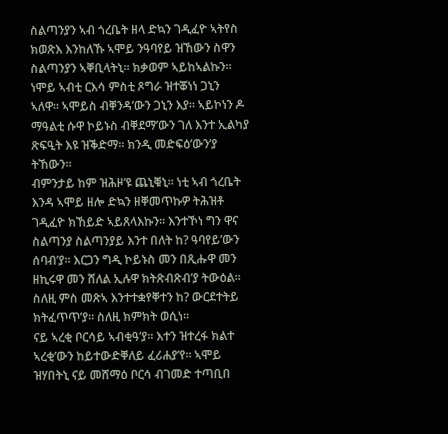ስልጣንያን ኣብ ጎረቤት ዘላ ድኳን ገዲፈዮ ኣትየስ ክወጽእ እንከለኹ ኣሞይ ንዓባየይ ዝኸውን ስዋን ስልጣንያን ኣቐቢላትኒ። ክቃወም ኣይከኣልኩን። ነሞይ ኣብቲ ርእሳ ምስቲ ጾግራ ዝተቖነነ ጋኒን ኣለዋ። ኣሞይስ ብቐንዳ’ውን ጋኒን እያ። ኣይኮነን ዶ ማዓልቲ ሱዋ ኮይኑስ ብቐደማ’ውን ገለ እንተ ኢልካያ ጽፍዒት እዩ ዝቕድማ። ክንዲ መድፍዕ’ውን’ያ ትኸውን።
ብምንታይ ከም ዝሕዞ’ዩ ጨኒቑኒ። ነቲ ኣብ ጎረቤት እንዳ ኣሞይ ዘሎ ድኳን ዘቐመጥኩዎ ትሕዝቶ ገዲፈዮ ክኸይድ ኣይጸላእኩን። እንተኾነ ግን ዋና ስልጣንያ ስልጣንያይ እንተ በለት ከ? ዓባየይ’ውን ሰባብ’ያ። እርጋን ግዲ ኮይኑስ መን በጺሑዋ መን ዘኪሩዋ መን ሸለል ኢሉዋ ክትጽብጽብ’ያ ትውዕል። ስለዚ ምስ መጽኣ እንተተቋየቐተን ከ? ውርደተትይ ክትፈጥጥ’ያ። ስለዚ ክምክት ወሲነ።
ናይ ኣረቂ ቦርሳይ ኣብቂዓ’ያ። እተን ዝተረፋ ክልተ ኣረቂ’ውን ከይተውድቐለይ ፈሪሐያ’የ። ኣሞይ ዝሃበትኒ ናይ መሸማዕ ቦርሳ ብገመድ ተጣቢበ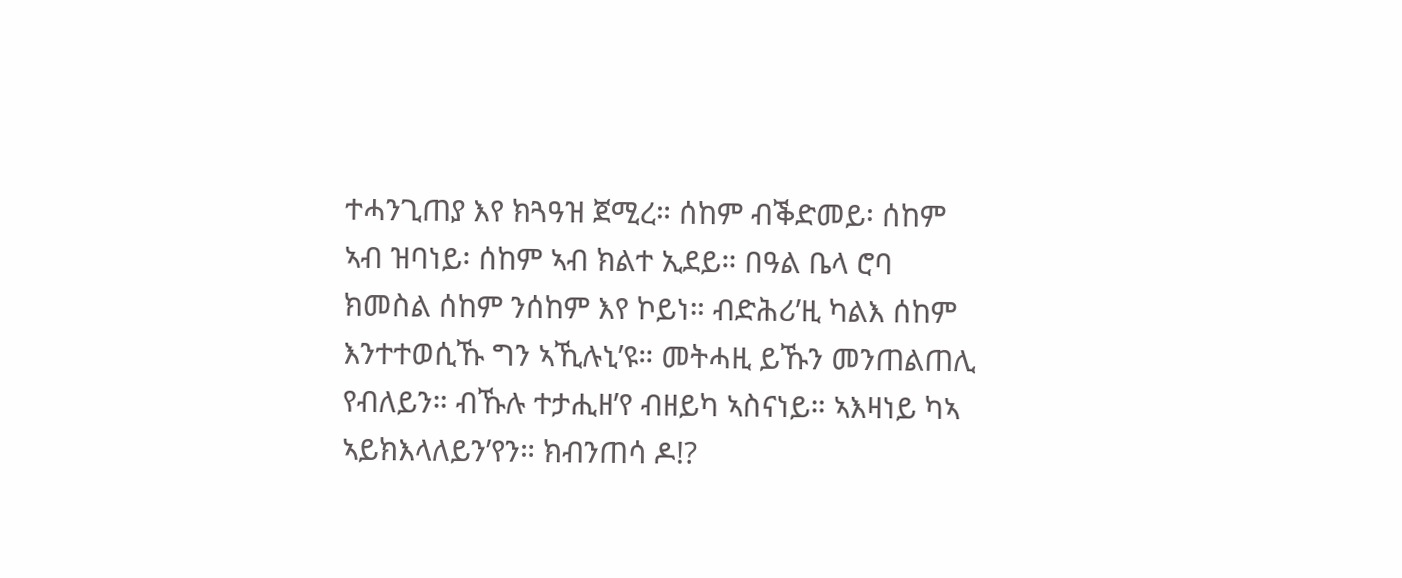ተሓንጊጠያ እየ ክጓዓዝ ጀሚረ። ሰከም ብቕድመይ፡ ሰከም ኣብ ዝባነይ፡ ሰከም ኣብ ክልተ ኢደይ። በዓል ቤላ ሮባ ክመስል ሰከም ንሰከም እየ ኮይነ። ብድሕሪ’ዚ ካልእ ሰከም እንተተወሲኹ ግን ኣኺሉኒ’ዩ። መትሓዚ ይኹን መንጠልጠሊ የብለይን። ብኹሉ ተታሒዘ’የ ብዘይካ ኣስናነይ። ኣእዛነይ ካኣ ኣይክእላለይን’የን። ክብንጠሳ ዶ!?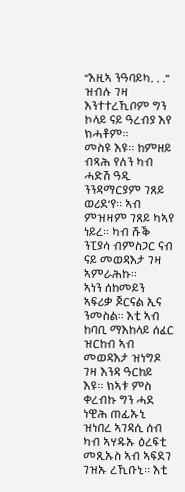“እዚኣ ንዓባይካ. . .” ዝብሉ ገዛ እንተተረኺቦም ግን ኮላይ ናይ ዓረብያ እየ ክሓቶም።
መስዩ እዩ። ከምዘይ ብጻሕ የለን ካብ ሓድሽ ዓዲ ንንዳማርያም ገጸይ ወሪደ’የ። ኣብ ምዝዛም ገጸይ ካኣየ ነይረ። ካብ ሹቕ ንፒያሳ ብምስጋር ናብ ናይ መወዳእታ ገዛ ኣምራሕኩ።
ኣነን ሰከመይን ኣፍሪቃ ጆርናል ኢና ንመስል። እቲ ኣብ ከባቢ ማእከላይ ሰፈር ዝርከብ ኣብ መወዳእታ ዝነግዶ ገዛ እንዳ ዓርከይ እዩ። ክኣቱ ምስ ቀረብኩ ግን ሓደ ነዊሕ ጠፊኡኒ ዝነበረ ኣገዳሲ ሰብ ካብ ኣሃዱኡ ዕረፍቲ መጺኡስ ኣብ ኣፍደገ ገዝኡ ረኺቡኒ። እቲ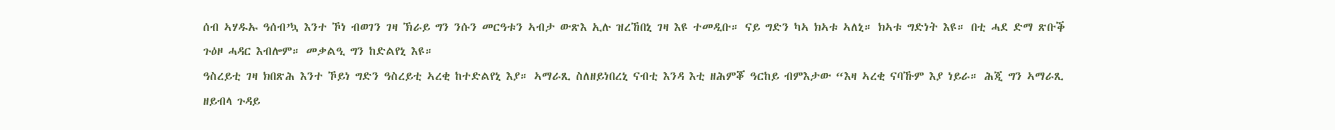ሰብ ኣሃዱኡ ዓሰብ’ኳ እንተ ኾነ ብወገን ገዛ ኽራይ ግን ንሱን መርዓቱን ኣብታ ውጽእ ኢሉ ዝረኸበኒ ገዛ እዩ ተመዲቡ። ናይ ግድን ካኣ ክኣቱ ኣለኒ። ክኣቱ ግድነት እዩ። በቲ ሓደ ድማ ጽቡቕ ጉዕዞ ሓዳር እብሎም። መቃልዒ ግን ከድልየኒ እዩ።
ዓስረይቲ ገዛ ክበጽሕ እንተ ኾይነ ግድን ዓስረይቲ ኣረቂ ከተድልየኒ እያ። ኣማራጺ ስለዘይነበረኒ ናብቲ እንዳ እቲ ዘሕምቖ ዓርከይ ብምእታው “እዛ ኣረቂ ናባኹም እያ ነይራ። ሕጂ ግን ኣማራጺ ዘይብላ ጉዳይ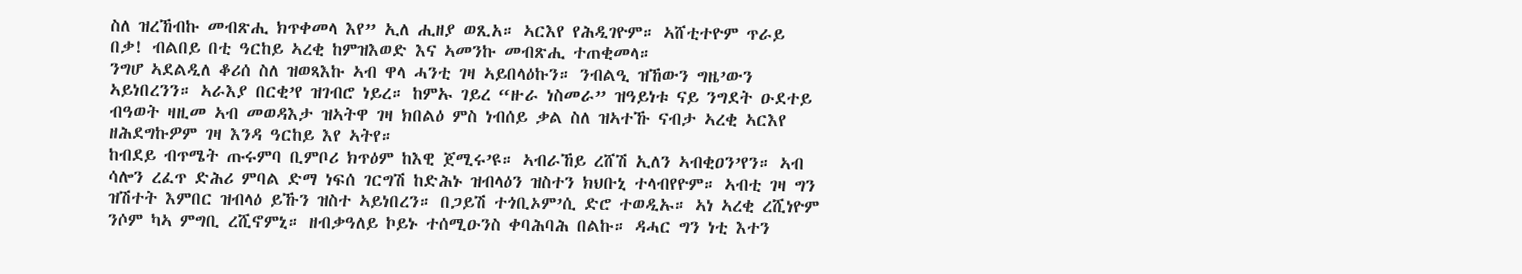ስለ ዝረኸብኩ መብጽሒ ክጥቀመላ እየ” ኢለ ሒዘያ ወጺአ። ኣርእየ የሕዲገዮም። ኣሸቲተዮም ጥራይ በቃ! ብልበይ በቲ ዓርከይ ኣረቂ ከምዝእወድ እና ኣመንኩ መብጽሒ ተጠቂመላ።
ንግሆ ኣደልዲለ ቆሪሰ ስለ ዝወጻእኩ ኣብ ዋላ ሓንቲ ገዛ ኣይበላዕኩን። ንብልዒ ዝኸውን ግዜ’ውን ኣይነበረንን። ኣራእያ በርቂ’የ ዝገብሮ ነይረ። ከምኡ ገይረ “ዙራ ነስመራ” ዝዓይነቱ ናይ ንግደት ዑደተይ ብዓወት ዛዚመ ኣብ መወዳእታ ዝኣትዋ ገዛ ክበልዕ ምስ ነብሰይ ቃል ስለ ዝኣተኹ ናብታ ኣረቂ ኣርእየ ዘሕደግኩዎም ገዛ እንዳ ዓርከይ እየ ኣትየ።
ከብደይ ብጥሜት ጡሩምባ ቢምቦሪ ክጥዕም ከእዊ ጀሚሩ’ዩ። ኣብራኸይ ረሸሽ ኢለን ኣብቂዐን’የን። ኣብ ሳሎን ረፈጥ ድሕሪ ምባል ድማ ነፍሰ ገርግሽ ከድሕኑ ዝብላዕን ዝስተን ክህቡኒ ተላብየዮም። ኣብቲ ገዛ ግን ዝሽተት እምበር ዝብላዕ ይኹን ዝስተ ኣይነበረን። በጋይሽ ተጎቢኦም’ሲ ድሮ ተወዲኡ። ኣነ ኣረቂ ረሺነዮም ንሶም ካኣ ምግቢ ረሺኖምኒ። ዘብቃዓለይ ኮይኑ ተሰሚዑንስ ቀባሕባሕ በልኩ። ዳሓር ግን ነቲ እተን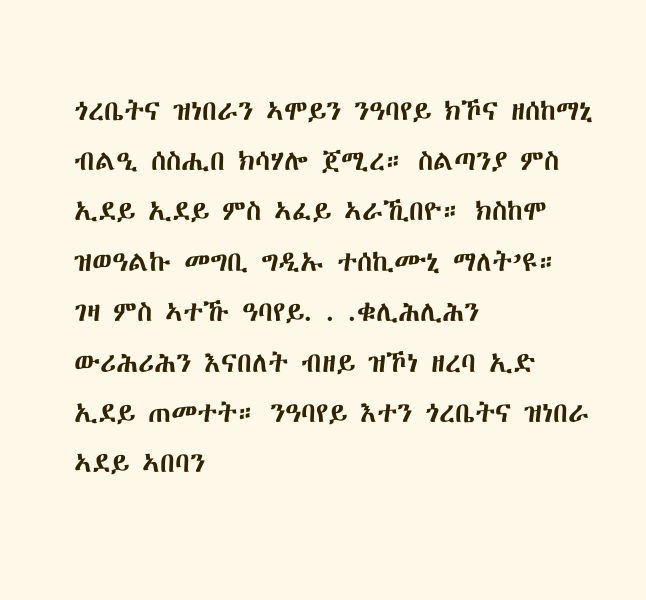ጎረቤትና ዝነበራን ኣሞይን ንዓባየይ ክኾና ዘሰከማኒ ብልዒ ሰስሒበ ክሳሃሎ ጀሚረ። ስልጣንያ ምስ ኢደይ ኢደይ ምስ ኣፈይ ኣራኺበዮ። ክስከሞ ዝወዓልኩ መግቢ ግዲኡ ተሰኪሙኒ ማለት’ዩ።
ገዛ ምስ ኣተኹ ዓባየይ. . .ቁሊሕሊሕን ውሪሕሪሕን እናበለት ብዘይ ዝኾነ ዘረባ ኢድ ኢደይ ጠመተት። ንዓባየይ እተን ጎረቤትና ዝነበራ ኣደይ ኣበባን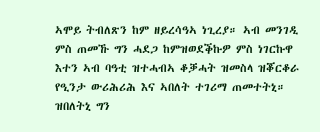ኣሞይ ትብለጽን ከም ዘይረሳዓኣ ነጊረያ። ኣብ መንገዲ ምስ ጠመኹ ግን ሓደጋ ከምዝወደቕኩዎ ምስ ነገርኩዋ እተን ኣብ ባዓቲ ዝተሓብኣ ቆቓሓት ዝመስላ ዝቖርቆራ የዒንታ ውሪሕሪሕ እና ኣበለት ተገሪማ ጠመተትኒ። ዝበለትኒ ግን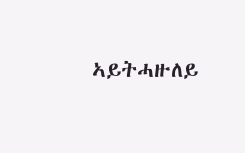ኣይትሓዙለይ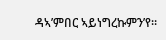ዳኣ’ምበር ኣይነግረኩምን’የ።